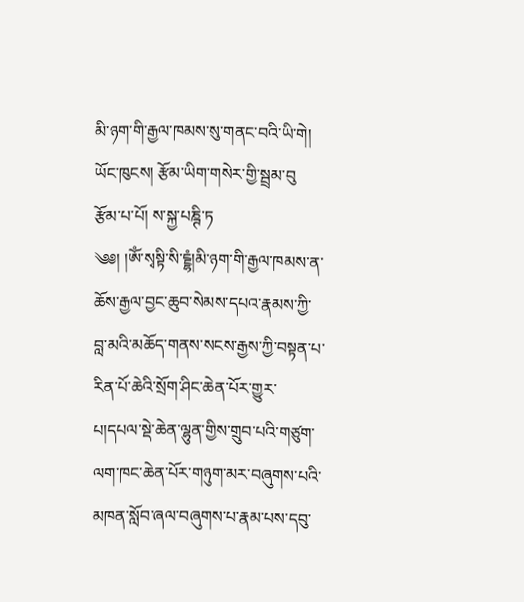མི་ཉག་གི་རྒྱལ་ཁམས་སུ་གནང་བའི་ཡི་གེ།
ཡོང་ཁུངས། རྩོམ་ཡིག་གསེར་གྱི་སྦྲམ་བུ
རྩོམ་པ་པོ། ས་སྐྱ་པཎྚི་ཏ
༄༅། །ཨོཾ་སྭསྟི་སི་ངྔྷཾ།མི་ཉག་གི་རྒྱལ་ཁམས་ན་ཆོས་རྒྱལ་བྱང་ཆུབ་སེམས་དཔའ་རྣམས་ཀྱི་བླ་མའི་མཆོད་གནས་སངས་རྒྱས་ཀྱི་བསྟན་པ་རིན་པོ་ཆེའི་སྲོག་ཤིང་ཆེན་པོར་གྱུར་པ།དཔལ་སྡེ་ཆེན་ལྷུན་གྱིས་གྲུབ་པའི་གཙུག་ལག་ཁང་ཆེན་པོར་གཉུག་མར་བཞུགས་པའི་མཁན་སློབ་ཞལ་བཞུགས་པ་རྣམ་པས་དབུ་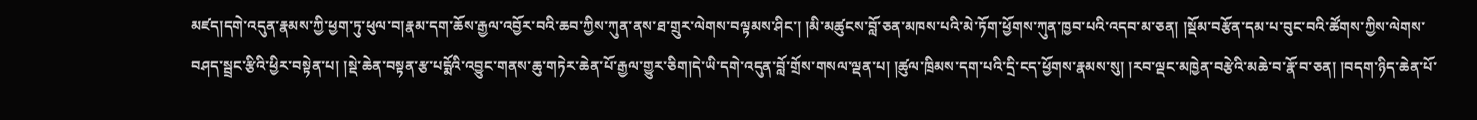མཛད།དགེ་འདུན་རྣམས་ཀྱི་ཕྱག་ཏུ་ཕུལ་བ།རྣམ་དག་ཆོས་རྒྱལ་འབྱོར་བའི་ཆབ་ཀྱིས་ཀུན་ནས་ཐ་གྲུར་ལེགས་བལྟམས་ཤིང་། །མི་མཚུངས་བློ་ཅན་མཁས་པའི་མེ་ཏོག་ཕྱོགས་ཀུན་ཁྱབ་པའི་འདབ་མ་ཅན། །སྡོམ་བརྩོན་དམ་པ་བུང་བའི་ཚོགས་ཀྱིས་ལེགས་བཤད་སྦྲང་རྩིའི་ཕྱིར་བསྟེན་པ། །སྡེ་ཆེན་བསྟན་རྩ་པདྨོའི་འབྱུང་གནས་ཆུ་གཏེར་ཆེན་པོ་རྒྱལ་གྱུར་ཅིག།དེ་ཡི་དགེ་འདུན་བློ་གྲོས་གསལ་ལྡན་པ། །ཚུལ་ཁྲིམས་དག་པའི་དྲི་ངད་ཕྱོགས་རྣམས་སུ། །རབ་ལྡང་མཁྱེན་བརྩེའི་མཆེ་བ་རྣོ་བ་ཅན། །བདག་ཉིད་ཆེན་པོ་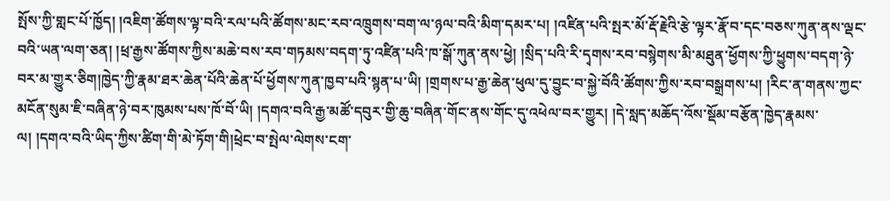སྤོས་ཀྱི་གླང་པོ་ཁྱོད། །འཇིག་ཚོགས་ལྟ་བའི་རལ་པའི་ཚོགས་མང་རབ་འཁྲུགས་བག་ལ་ཉལ་བའི་མིག་དམར་པ། །འཛིན་པའི་སྤར་མོ་རྡོ་རྗེའི་རྩེ་ལྟར་རྣོ་བ་དང་བཅས་ཀུན་ནས་ལྡང་བའི་ཡན་ལག་ཅན། །ཕྲ་རྒྱས་ཚོགས་ཀྱིས་མཆེ་བས་རབ་གཏམས་བདག་ཏུ་འཛིན་པའི་ཁ་སྒོ་ཀུན་ནས་ཕྱེ། །སྲིད་པའི་རི་དྭགས་རབ་བསྙེགས་མི་མཐུན་ཕྱོགས་ཀྱི་ཕྱུགས་བདག་ཉེ་བར་མ་གྱུར་ཅིག།ཁྱེད་ཀྱི་རྣམ་ཐར་ཆེན་པོའི་ཆེན་པོ་ཕྱོགས་ཀུན་ཁྱབ་པའི་སྙན་པ་ཡི། །གྲགས་པ་རྒྱ་ཆེན་ཕུལ་དུ་བྱུང་བ་སྐྱེ་བོའི་ཚོགས་ཀྱིས་རབ་བསྒྲགས་པ། །རིང་ན་གནས་ཀྱང་མངོན་སུམ་ཇི་བཞིན་ཉེ་བར་ཁུམས་པས་ཁོ་བོ་ཡི། །དགའ་བའི་རྒྱ་མཚོ་དབུར་གྱི་ཆུ་བཞིན་གོང་ནས་གོང་དུ་འཕེལ་བར་གྱུར། །དེ་སླད་མཆོད་འོས་སྡོམ་བརྩོན་ཁྱེད་རྣམས་ལ། །དགའ་བའི་ཡིད་ཀྱིས་ཚིག་གི་མེ་ཏོག་གི།ཕྲེང་བ་སྤེལ་ལེགས་ངག་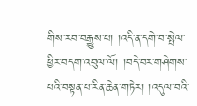གིས་རབ་བརྒྱུས་པ། །འདི་ན་དགེ་བ་སྤེལ་ཕྱིར་བདག་འབུལ་ལོ། །བདེ་བར་གཤེགས་པའི་བསྟན་པ་རིན་ཆེན་གཏེར། །འདུལ་བའི་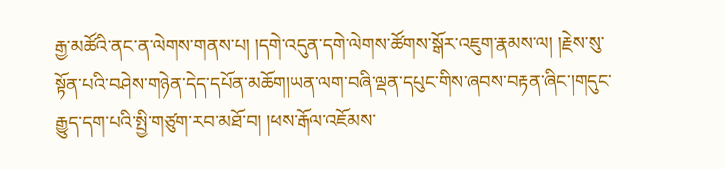རྒྱ་མཚོའི་ནང་ན་ལེགས་གནས་པ། །དགེ་འདུན་དགེ་ལེགས་ཚོགས་སྒོར་འཇུག་རྣམས་ལ། །རྗེས་སུ་སྟོན་པའི་བཤེས་གཉེན་དེད་དཔོན་མཆོག།ཡན་ལག་བཞི་ལྡན་དཔུང་གིས་ཞབས་བརྟན་ཞིང་།གདུང་རྒྱུད་དག་པའི་སྤྱི་གཙུག་རབ་མཐོ་བ། །ཕས་རྒོལ་འཇོམས་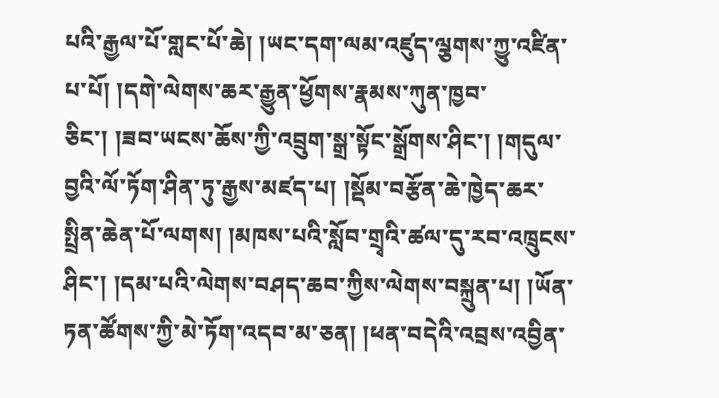པའི་རྒྱལ་པོ་གླང་པོ་ཆེ། །ཡང་དག་ལམ་འཛུད་ལྕགས་ཀྱུ་འཛིན་པ་པོ། །དགེ་ལེགས་ཆར་རྒྱུན་ཕྱོགས་རྣམས་ཀུན་ཁྱབ་ཅིང་། །ཟབ་ཡངས་ཆོས་ཀྱི་འབྲུག་སྒྲ་སྟོང་སྒྲོགས་ཤིང་། །གདུལ་བྱའི་ལོ་ཏོག་ཤིན་ཏུ་རྒྱས་མཛད་པ། །སྡོམ་བརྩོན་ཆེ་ཁྱེད་ཆར་སྤྲིན་ཆེན་པོ་ལགས། །མཁས་པའི་སློབ་གྲྭའི་ཚལ་དུ་རབ་འཁྲུངས་ཤིང་། །དམ་པའི་ལེགས་བཤད་ཆབ་ཀྱིས་ལེགས་བསྐྲུན་པ། །ཡོན་ཏན་ཚོགས་ཀྱི་མེ་ཏོག་འདབ་མ་ཅན། །ཕན་བདེའི་འབྲས་འབྱིན་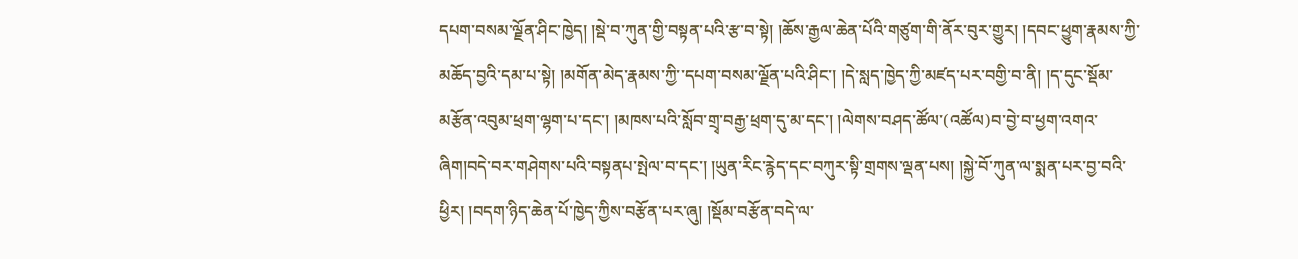དཔག་བསམ་ལྗོན་ཤིང་ཁྱེད། །སྡེ་བ་ཀུན་གྱི་བསྟན་པའི་རྩ་བ་སྟེ། །ཆོས་རྒྱལ་ཆེན་པོའི་གཙུག་གི་ནོར་བུར་གྱུར། །དབང་ཕྱུག་རྣམས་ཀྱི་མཆོད་བྱའི་དམ་པ་སྟེ། །མགོན་མེད་རྣམས་ཀྱི་་དཔག་བསམ་ལྗོན་པའི་ཤིང་། །དེ་སླད་ཁྱེད་ཀྱི་མཛད་པར་བགྱི་བ་ནི། །ད་དུང་སྡོམ་མརྩོན་འབུམ་ཕྲག་ལྷག་པ་དང་། །མཁས་པའི་སློབ་གྲྭ་བརྒྱ་ཕྲག་དུ་མ་དང་། །ལེགས་བཤད་ཚོལ་(འཚོལ)བ་བྱེ་བ་ཕྱག་འགའ་ཞིག།བདེ་བར་གཤེགས་པའི་བསྟནཔ་སྤེལ་བ་དང་། །ཡུན་རིང་རྙེད་དང་བཀུར་སྟི་གྲགས་ལྡན་པས། །སྐྱེ་བོ་ཀུན་ལ་སྨན་པར་བྱ་བའི་ཕྱིར། །བདག་ཉིད་ཆེན་པོ་ཁྱེད་ཀྱིས་བརྩོན་པར་ཞུ། །སྡོམ་བརྩོན་བདེ་ལ་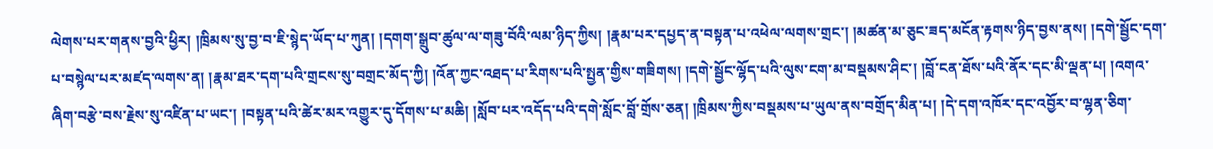ལེགས་པར་གནས་བྱའི་ཕྱིར། །ཁྲིམས་སུ་བྱ་བ་ཇི་སྙེད་ཡོད་པ་ཀུན། །དགག་སྒྲུབ་ཚུལ་ལ་གཟུ་བོའི་ལམ་ཉིད་ཀྱིས། །རྣམ་པར་དཔྱད་ན་བསྟན་པ་འཕེལ་ལགས་གྲང་། །མཚན་མ་ཅུང་ཟད་མངོན་རྟགས་ཉིད་བྱས་ནས། །དགེ་སྦྱོང་དག་པ་བསྙེལ་པར་མཛད་ལགས་ན། །རྣམ་ཐར་དག་པའི་གྲངས་སུ་བགྲང་མོད་ཀྱི། །འོན་ཀྱང་འཐད་པ་རིགས་པའི་སྤྱན་གྱིས་གཟིགས། །དགེ་སྦྱོང་ལྷོད་པའི་ལུས་ངག་མ་བསྡམས་ཤིང་། །བློ་ངན་ཐོས་པའི་ནོར་དང་མི་ལྡན་པ། །འགའ་ཞིག་བརྩེ་བས་རྗེས་སུ་འཛིན་པ་ཡང་། །བསྟན་པའི་ཚེར་མར་འགྱུར་དུ་དོགས་པ་མཆི། །སློབ་པར་འདོད་པའི་དགེ་སློང་བློ་གྲོས་ཅན། །ཁྲིམས་ཀྱིས་བསྡམས་པ་ཡུལ་ནས་བགྲོད་མིན་པ། །དེ་དག་འཁོར་དང་འབྱོར་བ་ལྷན་ཅིག་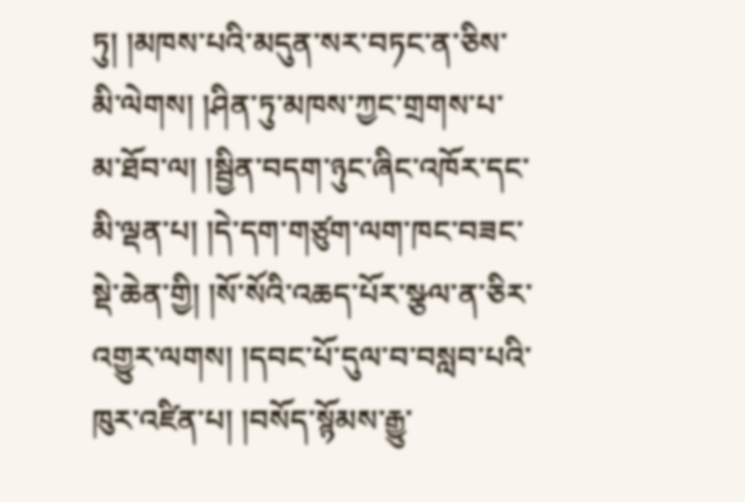ཏུ། །མཁས་པའི་མདུན་སར་བཏང་ན་ཅིས་མི་ལེགས། །ཤིན་ཏུ་མཁས་ཀྱང་གྲགས་པ་མ་ཐོབ་ལ། །སྦྱིན་བདག་ཉུང་ཞིང་འཁོར་དང་མི་ལྡན་པ། །དེ་དག་གཙུག་ལག་ཁང་བཟང་སྡེ་ཆེན་གྱི། །སོ་སོའི་འཆད་པོར་སྩལ་ན་ཅིར་འགྱུར་ལགས། །དབང་པོ་དུལ་བ་བསླབ་པའི་ཁུར་འཛིན་པ། །བསོད་སྙོམས་རྒྱུ་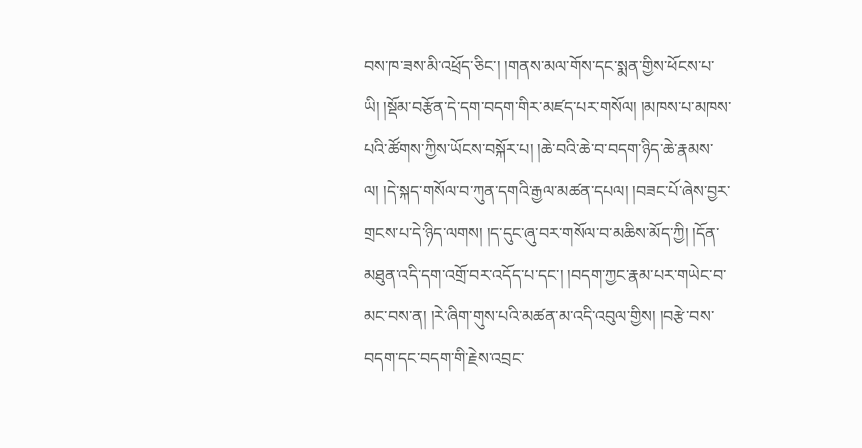བས་ཁ་ཟས་མི་འཕྲོད་ཅིང་། །གནས་མལ་གོས་དང་སྨན་གྱིས་ཕོངས་པ་ཡི། །སྡོམ་བརྩོན་དེ་དག་བདག་གིར་མཛད་པར་གསོལ། །མཁས་པ་མཁས་པའི་ཚོགས་ཀྱིས་ཡོངས་བསྐོར་པ། །ཆེ་བའི་ཆེ་བ་བདག་ཉིད་ཆེ་རྣམས་ལ། །དེ་སྐད་གསོལ་བ་ཀུན་དགའི་རྒྱལ་མཚན་དཔལ། །བཟང་པོ་ཞེས་བྱར་གྲངས་པ་དེ་ཉིད་ལགས། །ད་དུང་ཞུ་བར་གསོལ་བ་མཆིས་མོད་ཀྱི། །དོན་མཐུན་འདི་དག་འགྲོ་བར་འདོད་པ་དང་། །བདག་ཀྱང་རྣམ་པར་གཡེང་བ་མང་བས་ན། །རེ་ཞིག་གུས་པའི་མཚན་མ་འདི་འབུལ་གྱིས། །བརྩེ་བས་བདག་དང་བདག་གི་རྗེས་འབྲང་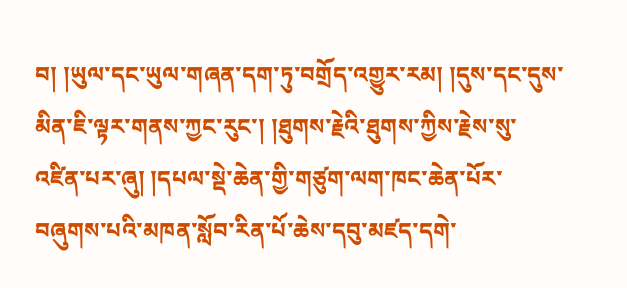བ། །ཡུལ་དང་ཡུལ་གཞན་དག་ཏུ་བགྲོད་འགྱུར་རམ། །དུས་དང་དུས་མིན་ཇི་ལྟར་གནས་ཀྱང་རུང་། །ཐུགས་རྗེའི་ཐུགས་ཀྱིས་རྗེས་སུ་འཛིན་པར་ཞུ། །དཔལ་སྡེ་ཆེན་གྱི་གཙུག་ལག་ཁང་ཆེན་པོར་བཞུགས་པའི་མཁན་སློབ་རིན་པོ་ཆེས་དབུ་མཛད་དགེ་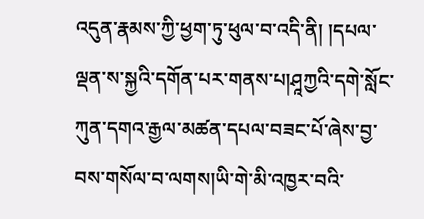འདུན་རྣམས་ཀྱི་ཕྱག་ཏུ་ཕུལ་བ་འདི་ནི། །དཔལ་ལྡན་ས་སྐྱའི་དགོན་པར་གནས་པ།ཤཱཀྱའི་དགེ་སློང་ཀུན་དགའ་རྒྱལ་མཚན་དཔལ་བཟང་པོ་ཞེས་བྱ་བས་གསོལ་བ་ལགས།ཡི་གེ་མི་འཁྱར་བའི་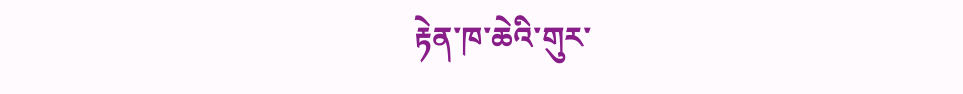རྟེན་ཁ་ཆེའི་གུར་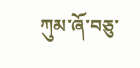ཀུམ་ཞོ་བཅུ་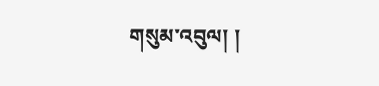གསུམ་འབུལ། །